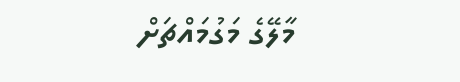މާލޭގެ މަގުމައްޗަށް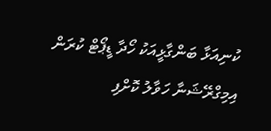ކުނިއަޅާ ބަންގާޅީއަކު ހޯދާ ޑީޕޯޓް ކުރަން އިމިގްރޭޝަނާ ހަވާލު ކޮށްފި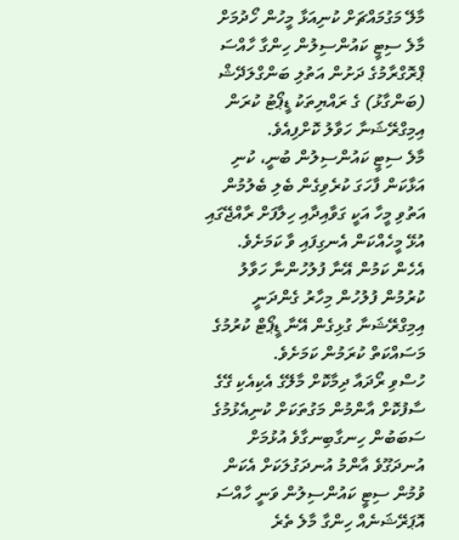މާލޭ މަގުމައްޗަށް ކުނިއަޅާ މީހުން ހޯދުމަށް މާލެ ސިޓީ ކައުންސިލުން ހިންގާ ހާއްސަ ޕްރޮގްރާމުގެ ދަށުން އަތުލި ބަންގްލަދޭޝް (ބަންގާޅު) ގެ ރައްޔިތަކު ޑީޕޯޓު ކުރަން އިމިގްރޭޝަނާ ހަވާލު ކޮށްފިއެވެ.
މާލެ ސިޓީ ކައުންސިލުން ބުނީ، ކުނި އަޅާކަން ފާހަގަ ކުރެވިގެން ބެލި ބެލުމުން އަތުވި މީހާ އަކީ ގަވާއިދާއި ހިލާފަށް ރާއްޖޭގައި އުޅޭ މީހެއްކަން އެނގިފައި ވާ ކަމަށެވެ. އެހެން ކަމުން އޭނާ ފުލުހުންނާ ހަވާލު ކުރުމުން ފުލުހުން މިހާރު ގެންދަނީ އިމިގްރޭޝަނާ ގުޅިގެން އޭނާ ޑީޕޯޓް ކުރުމުގެ މަސައްކަތް ކުރަމުން ކަމަށެވެ.
ހުސްވި ރޯދައާ ދިމާކޮށް މާލޭގެ އެކިއެކި ގޭގެ ސާފުކޮށް އާންމުން މަގުތަކަށް ކުނިއެޅުމުގެ ސަބަބުން ހިނގާބިނގާވެ އުޅުމަށް އުނދަގޫވެ އާންމު އުނދަގުލަކަށް އެކަން ވުމުން ސިޓީ ކައުންސިލުން ވަނީ ހާއްސަ އޮޕަރޭޝަނެއް ހިންގާ މާލެ ތެރެ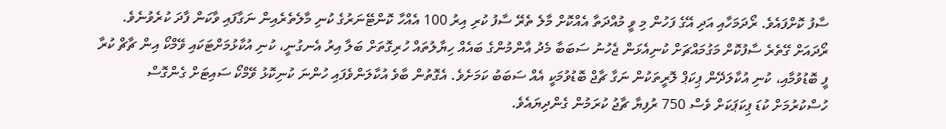ސާފު ކޮށްފައެވެ. ރޯދަމަހާއި އަދި އޭގެ ފަހުން މި ވީ މުއްދަތާ އެއްކޮށް މާލެ ތެރޭ ސާފު ކުރި އިރު 100 އެއްހާ ކޮންޓޭނަރުގެ ކުނި މާލެތެރެއިން ނަގާފައި ވާކަން ފާދަ ކުރެވުނެވެ.
ރޯދައަށް ގޭތެރެ ސާފުކޮށް މަގުމައްޗަށް ކުނިއެޅަން ޖެހުނު ސަބަބާ މެދު އާންމުންގެ ބައެއް ހިޔާލުތައް ހުރިގޮތަށް ބަލާ އިރު އެނގުނީ، ކުނި އުކާޅުމަށްޓަކައި ވޭމްކޯ އިން ޗާޗް ކުރާ ފީ ބޮޑުވުމާއި، ކުނި އުކާލަދޭން ޕިކަޕް ލޮރީތަކުން ނަގާ ޗާޖް ބޮޑުވުމަކީ އެއް ސަބަބު ކަމަށެވެ. އެގޮތުން ބާވެ އުކާލަންވެފައި ހުންނަ ކުނިކޮޅު ވޭމްކޯ ސައިޓަށް ގެންގޮސް ހުސްކުރުމަށް ކުޑަ ޕިކަޕަކަށް ވެސް 750 ރުފިޔާ ޗާޖު ކުރަމުން ގެންދިޔައެވެ.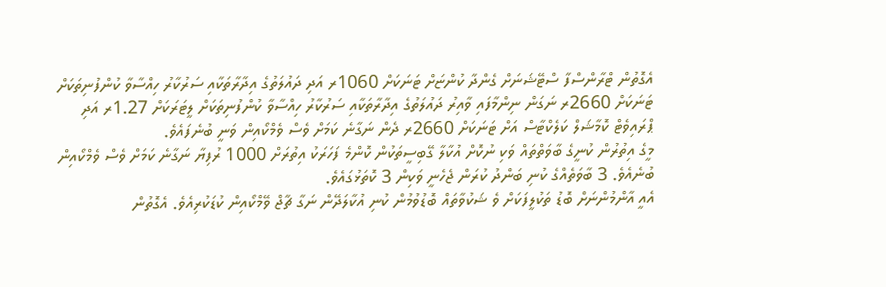އެގޮތުން ޓްރާންސްފާ ސްޓޭޝަނަށް ގެންދާ ކުންޏަށް ޓަނަކަށް 1060ރ އަދި ދައުލަތުގެ އިދާރާތަކާއި ސަރުކާރު ހިއްސާވާ ކުންފުނިތަކަށް ޓަނަކަށް 2660ރ ނަގަން ނިންމާފައި ވާއިރު ދައުލަތުގެ އިދާރާތަކާއި ސަރުކާރު ހިއްސާވާ ކުންފުނިތަކަށް ލީޓަރަކަށް 1.27ރ އަދި ޕްރައިވެޓް ކޮމާޝަލް ކަލެކްޓާސް އަށް ޓަނަކަށް 2660ރ ދެން ނަގާނެ ކަމަށް ވެސް ވެމްކޯއިން ވަނީ ބުނެފައެވެ.
މީގެ އިތުރުން ކުނީގެ ބާވަތްތައް ވަކި ނުކޮށް އުކާލާ ގޭބިސީތަކުން ކޮންމެ ފަހަރަކު އިތުރަށް 1000 ރުފިޔާ ނަގާނެ ކަމަށް ވެސް ވެމްކޯއިން ބުނެއެވެ. 3 ބާވަތެއްގެ ކުނި ބަންދު ކުރަން ޖެހެނީ ވަކިން 3 ކޮތަޅުގައެވެ.
އެއީ އާންމުންނަށް ބޮޑު ތަކުލީފަކަށް ވެ ޝަކުވާތައް ބޮޑުވުމުން ކުނި އުކާލަދޭން ނަގާ ޗާޖް ވޭމްކޯއިން ކުޑަކުރިއެވެ. އެގޮތުން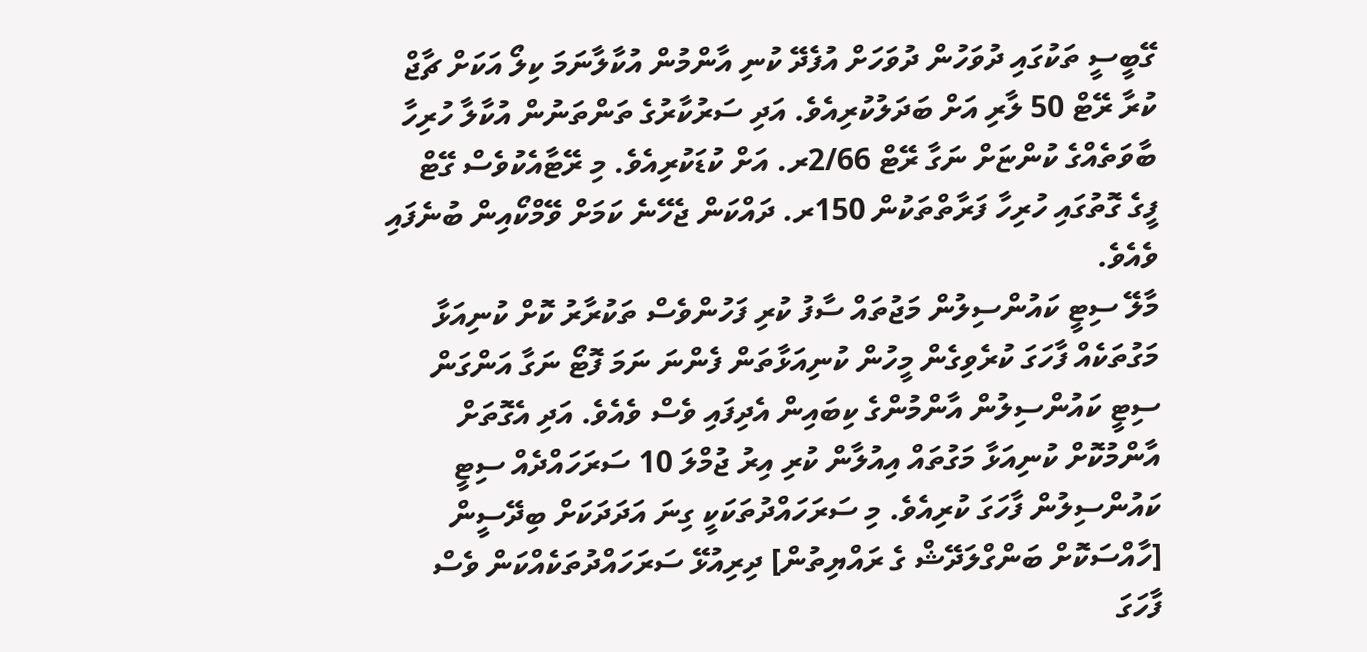ގޭބީސީ ތަކުގައި ދުވަހުން ދުވަހަށް އުފެދޭ ކުނި އާންމުން އުކާލާނަމަ ކިލޯ އަކަށް ޗާޖް ކުރާ ރޭޓް 50 ލާރި އަށް ބަދަލުކުރިއެވެ. އަދި ސަރުކާރުގެ ތަންތަނުން އުކާލާ ހުރިހާ ބާވަތެއްގެ ކުންޏަށް ނަގާ ރޭޓް 2/66ރ. އަށް ކުޑަކުރިއެވެ. މި ރޭޓާއެކުވެސް ގޭޓް ފީގެ ގޮތުގައި ހުރިހާ ފަރާތްތަކުން 150ރ. ދައްކަން ޖެހޭނެ ކަމަށް ވޭމްކޯއިން ބުނެފައި ވެއެވެ.
މާލޭ ސިޓީ ކައުންސިލުން މަޖުތައް ސާފު ކުރި ފަހުންވެސް ތަކުރާރު ކޮށް ކުނިއަޅާ މަގުތަކެއް ފާހަގަ ކުރެވިގެން މީހުން ކުނިއަޅާތަން ފެންނަ ނަމަ ފޮޓޯ ނަގާ އަންގަން ސިޓީ ކައުންސިލުން އާންމުންގެ ކިބައިން އެދިފައި ވެސް ވެއެވެ. އަދި އެގޮތަށް އާންމުކޮށް ކުނިއަޅާ މަގުތައް އިއުލާން ކުރި އިރު ޖުމްލަ 10 ސަރަހައްދެއް ސިޓީ ކައުންސިލުން ފާހަގަ ކުރިއެވެ. މި ސަރަހައްދުތަކަކީ ގިނަ އަދަދަކަށް ބިދޭސީން [ހާއްސަކޮށް ބަންގްލަދޭޝް ގެ ރައްޔިތުން] ދިރިއުޅޭ ސަރަހައްދުތަކެއްކަން ވެސް ފާހަގަ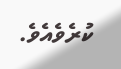ކުރެވެއެވެ.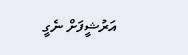އަރުޝީފަށް ނެގީ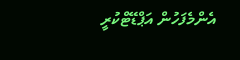އެންމެފަހުން އަޕްޑޭޓްކުރީ